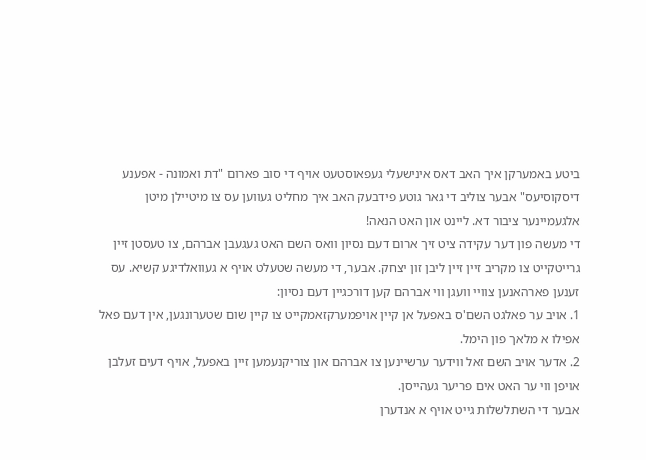ביטע באמערקן איך האב דאס אינישעלי געפאוסטעט אויף די סוב פארום "דת ואמונה - אפענע דיסקוסיעס" אבער צוליב די גאר גוטע פידבעק האב איך מחליט געווען עס צו מיטיילן מיטן אלגעמיינער ציבור דא. ליינט און האט הנאה!
די מעשה פון דער עקידה ציט זיך ארום דעם נסיון וואס השם האט געגעבן אברהם, צו טעסטן זיין גרייטקייט צו מקריב זיין זיין ליבן זון יצחק. אבער, די מעשה שטעלט אויף א געוואלדיגע קשיא. עס זענען פארהאנען צוויי וועגן ווי אברהם קען דורכגיין דעם נסיון:
1. אויב ער פאלגט השם'ס באפעל אן קיין אויפמערקזאמקייט צו קיין שום שטערונגען, אין דעם פאל אפילו א מלאך פון הימל.
2. אדער אויב השם זאל ווידער ערשיינען צו אברהם און צוריקנעמען זיין באפעל, אויף דעים זעלבן אויפן ווי ער האט אים פריער געהייסן.
אבער די השתלשלות גייט אויף א אנדערן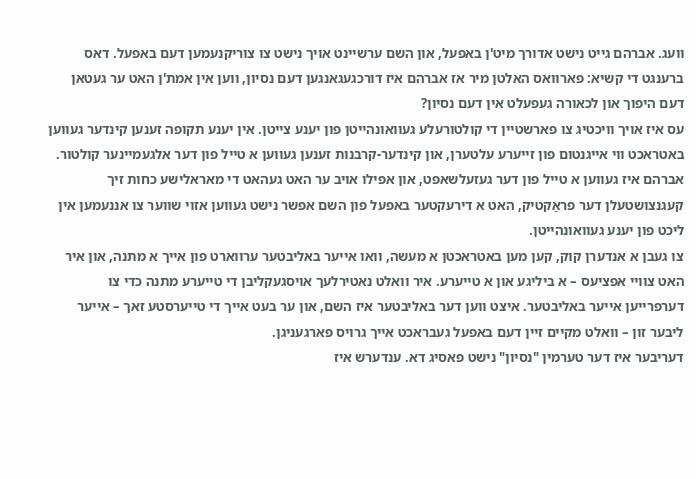וועג. אברהם גייט נישט אדורך מיט'ן באפעל, און השם ערשיינט אויך נישט צו צוריקנעמען דעם באפעל. דאס ברענגט די קשיא: פארוואס האלטן מיר אז אברהם איז דורכגעגאנגען דעם נסיון, ווען אין אמת'ן האט ער געטאן דעם היפוך און לכאורה געפעלט אין דעם נסיון?
עס איז אויך וויכטיג צו פארשטיין די קולטורעלע געוואונהייטן פון יענע צייטן. אין יענע תקופה זענען קינדער געווען באטראכט ווי אייגנטום פון זייערע עלטערן, און קינדער-קרבנות זענען געווען א טייל פון דער אלגעמיינער קולטור. אברהם איז געווען א טייל פון דער געזעלשאפט, און אפילו אויב ער האט געהאט די מאראלישע כחות זיך קעגנצושטעלן דער פראַקטיק, האט א דירעקטער באפעל פון השם אפשר נישט געווען אזוי שווער צו אננעמען אין ליכט פון יענע געוואונהייטן.
צו געבן א אנדערן קוק, קען מען באטראכטן א מעשה, וואו אייער באליבטער ערווארט פון אייך א מתנה, און איר האט צוויי אפציעס – א ביליגע און א טייערע. איר וואלט נאטירלעך אויסגעקליבן די טייערע מתנה כדי צו דערפרייען אייער באליבטער. איצט ווען דער באליבטער איז השם, און ער בעט אייך די טייערסטע זאך – אייער ליבער זון – וואלט מקיים זיין דעם באפעל געבראכט אייך גרויס פארגעניגן.
דעריבער איז דער טערמין "נסיון" נישט פאסיג דא. ענדערש איז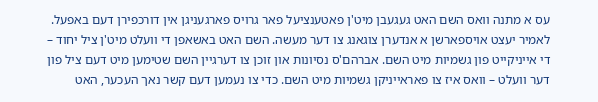עס א מתנה וואס השם האט געגעבן מיט'ן פאטענציעל פאר גרויס פארגעניגן אין דורכפירן דעם באפעל.
לאמיר יעצט אויספארשן א אנדערן צוגאנג צו דער מעשה. השם האט באשאפן די וועלט מיט'ן ציל יחוד – די אייניקייט פון גשמיות מיט השם. אברהם'ס נסיונות און זוכן צו דערגיין השם שטימען מיט דעם ציל פון דער וועלט – וואס איז צו פאראייניקן גשמיות מיט השם. כדי צו נעמען דעם קשר נאך העכער, האט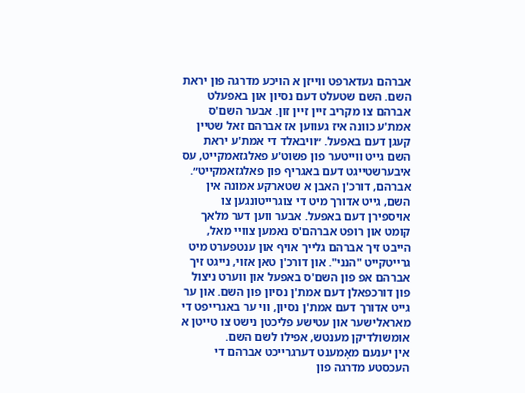אברהם געדארפט ווייזן א הויכע מדרגה פון יראת השם. השם שטעלט דעם נסיון און באפעלט אברהם צו מקריב זיין זיין זון. אבער השם'ס אמת'ע כוונה איז געווען אז אברהם זאל שטיין קעגן דעם באפעל. ״וויבאלד די אמת'ע יראת השם גייט ווייטער פון פשוט'ע פאלגזאמקייט, עס איבערשטייגט דעם באגריף פון פאלגזאמקייט״.
אברהם, דורכ'ן האבן א שטארקע אמונה אין השם, גייט אדורך מיט די צוגרייטונגען צו אויספירן דעם באפעל. אבער ווען דער מלאך קומט און רופט אברהם'ס נאמען צוויי מאל, הייבט זיך אברהם גלייך אויף און ענטפערט מיט גרייטקייט "הנני". און דורכ'ן טאן אזוי, נייגט זיך אברהם אפ פון השם'ס באפעל און ווערט ניצול פון דורכפאלן דעם אמת'ן נסיון פון השם. און ער גייט אדורך דעם אמת'ן נסיון, ווי ער באגרייפט די מאראלישער און עטישע פליכטן נישט צו טייטן א אומשולדיקן מענטש, אפילו לשם השם.
אין יענעם מאָמענט דערגרייכט אברהם די העכסטע מדרגה פון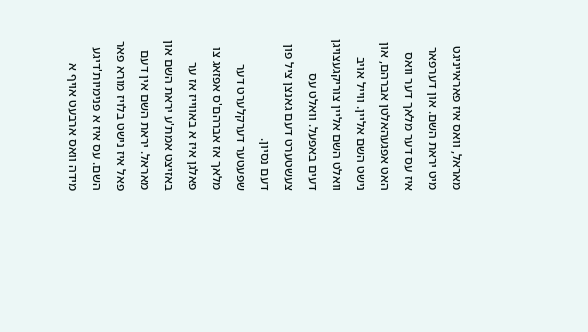מאראל, וואס איז פאראייניגט מיט יראת השם. און דערפאר איז עס דער מלאך דער וואס האט אפגעהאלטן אברהם, און נישט השם אליין. ווייל אויב וואלט השם אליין צוריקגעצויגן דעים באפעל. וואלט עס צעשטערט דעם גאנצן ציל פון דעם נסיון.
שפעטער דערקלערט דער מלאך אז אברהם'ס אפזאג צו פאלגן איז א באווייז אז ער באזיצט אמת'ע יראת השם און מאראל. יראת השם אין דעם פאל איז נישט בלויז מורא פאר השם. עס איז א פנימיות'דיגע מידה וואס ארבעט אויף א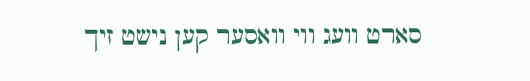סארט וועג ווי וואסער קען נישט זיך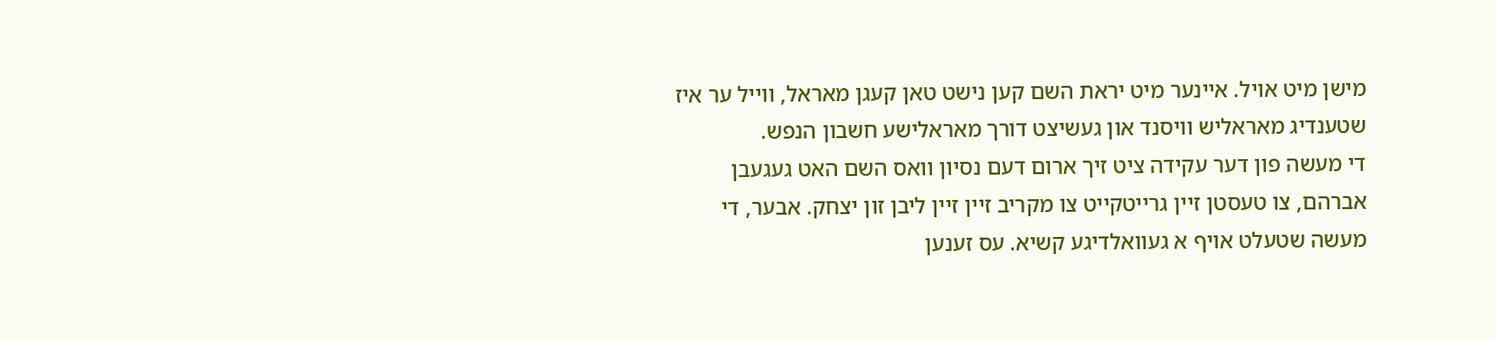מישן מיט אויל. איינער מיט יראת השם קען נישט טאן קעגן מאראל, ווייל ער איז שטענדיג מאראליש וויסנד און געשיצט דורך מאראלישע חשבון הנפש.
די מעשה פון דער עקידה ציט זיך ארום דעם נסיון וואס השם האט געגעבן אברהם, צו טעסטן זיין גרייטקייט צו מקריב זיין זיין ליבן זון יצחק. אבער, די מעשה שטעלט אויף א געוואלדיגע קשיא. עס זענען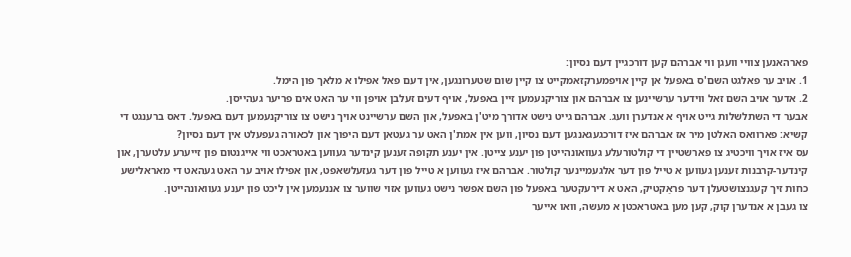פארהאנען צוויי וועגן ווי אברהם קען דורכגיין דעם נסיון:
1. אויב ער פאלגט השם'ס באפעל אן קיין אויפמערקזאמקייט צו קיין שום שטערונגען, אין דעם פאל אפילו א מלאך פון הימל.
2. אדער אויב השם זאל ווידער ערשיינען צו אברהם און צוריקנעמען זיין באפעל, אויף דעים זעלבן אויפן ווי ער האט אים פריער געהייסן.
אבער די השתלשלות גייט אויף א אנדערן וועג. אברהם גייט נישט אדורך מיט'ן באפעל, און השם ערשיינט אויך נישט צו צוריקנעמען דעם באפעל. דאס ברענגט די קשיא: פארוואס האלטן מיר אז אברהם איז דורכגעגאנגען דעם נסיון, ווען אין אמת'ן האט ער געטאן דעם היפוך און לכאורה געפעלט אין דעם נסיון?
עס איז אויך וויכטיג צו פארשטיין די קולטורעלע געוואונהייטן פון יענע צייטן. אין יענע תקופה זענען קינדער געווען באטראכט ווי אייגנטום פון זייערע עלטערן, און קינדער-קרבנות זענען געווען א טייל פון דער אלגעמיינער קולטור. אברהם איז געווען א טייל פון דער געזעלשאפט, און אפילו אויב ער האט געהאט די מאראלישע כחות זיך קעגנצושטעלן דער פראַקטיק, האט א דירעקטער באפעל פון השם אפשר נישט געווען אזוי שווער צו אננעמען אין ליכט פון יענע געוואונהייטן.
צו געבן א אנדערן קוק, קען מען באטראכטן א מעשה, וואו אייער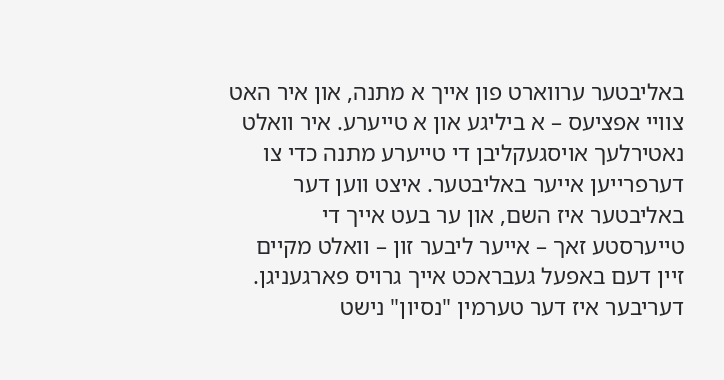באליבטער ערווארט פון אייך א מתנה, און איר האט צוויי אפציעס – א ביליגע און א טייערע. איר וואלט נאטירלעך אויסגעקליבן די טייערע מתנה כדי צו דערפרייען אייער באליבטער. איצט ווען דער באליבטער איז השם, און ער בעט אייך די טייערסטע זאך – אייער ליבער זון – וואלט מקיים זיין דעם באפעל געבראכט אייך גרויס פארגעניגן.
דעריבער איז דער טערמין "נסיון" נישט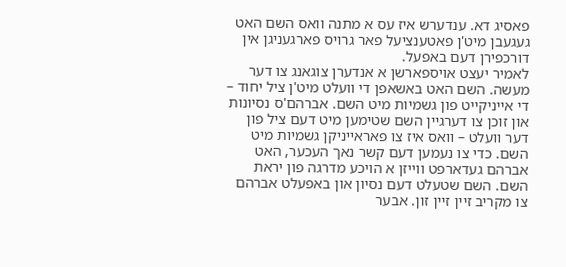פאסיג דא. ענדערש איז עס א מתנה וואס השם האט געגעבן מיט'ן פאטענציעל פאר גרויס פארגעניגן אין דורכפירן דעם באפעל.
לאמיר יעצט אויספארשן א אנדערן צוגאנג צו דער מעשה. השם האט באשאפן די וועלט מיט'ן ציל יחוד – די אייניקייט פון גשמיות מיט השם. אברהם'ס נסיונות און זוכן צו דערגיין השם שטימען מיט דעם ציל פון דער וועלט – וואס איז צו פאראייניקן גשמיות מיט השם. כדי צו נעמען דעם קשר נאך העכער, האט אברהם געדארפט ווייזן א הויכע מדרגה פון יראת השם. השם שטעלט דעם נסיון און באפעלט אברהם צו מקריב זיין זיין זון. אבער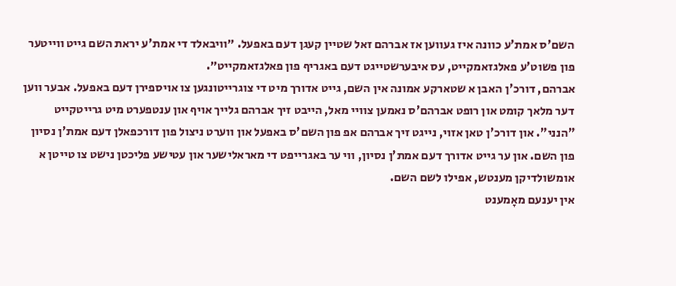השם'ס אמת'ע כוונה איז געווען אז אברהם זאל שטיין קעגן דעם באפעל. ״וויבאלד די אמת'ע יראת השם גייט ווייטער פון פשוט'ע פאלגזאמקייט, עס איבערשטייגט דעם באגריף פון פאלגזאמקייט״.
אברהם, דורכ'ן האבן א שטארקע אמונה אין השם, גייט אדורך מיט די צוגרייטונגען צו אויספירן דעם באפעל. אבער ווען דער מלאך קומט און רופט אברהם'ס נאמען צוויי מאל, הייבט זיך אברהם גלייך אויף און ענטפערט מיט גרייטקייט "הנני". און דורכ'ן טאן אזוי, נייגט זיך אברהם אפ פון השם'ס באפעל און ווערט ניצול פון דורכפאלן דעם אמת'ן נסיון פון השם. און ער גייט אדורך דעם אמת'ן נסיון, ווי ער באגרייפט די מאראלישער און עטישע פליכטן נישט צו טייטן א אומשולדיקן מענטש, אפילו לשם השם.
אין יענעם מאָמענט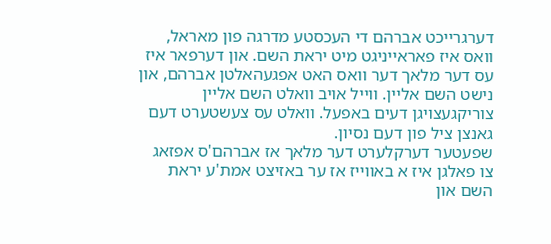דערגרייכט אברהם די העכסטע מדרגה פון מאראל, וואס איז פאראייניגט מיט יראת השם. און דערפאר איז עס דער מלאך דער וואס האט אפגעהאלטן אברהם, און נישט השם אליין. ווייל אויב וואלט השם אליין צוריקגעצויגן דעים באפעל. וואלט עס צעשטערט דעם גאנצן ציל פון דעם נסיון.
שפעטער דערקלערט דער מלאך אז אברהם'ס אפזאג צו פאלגן איז א באווייז אז ער באזיצט אמת'ע יראת השם און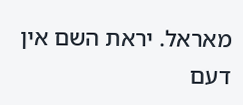מאראל. יראת השם אין דעם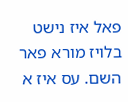פאל איז נישט בלויז מורא פאר השם. עס איז א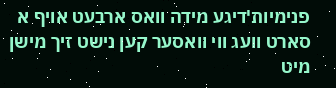פנימיות'דיגע מידה וואס ארבעט אויף א סארט וועג ווי וואסער קען נישט זיך מישן מיט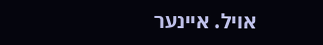אויל. איינער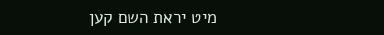מיט יראת השם קען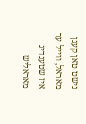נישט טאן קעגן מאראל, ווייל ער איז שטענדיג מאראליש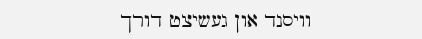וויסנד און געשיצט דורך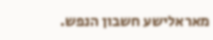מאראלישע חשבון הנפש.